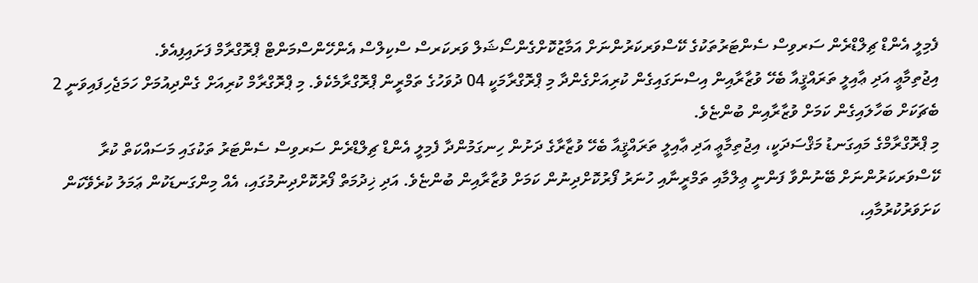ފެމިލީ އެންޑް ޗިލްޑްރެން ސަރވިސް ސެންޓަރުތަކުގެ ކޭސްވަރކަރުންނަށް އަމާޒުކޮށްގެންސޯޝަލް ވަރކަރސް ސްކިލްސް އެންހޭންސްމަންޓް ޕްރޮގްރާމް ފަށައިފިއެވެ.
އިޖުތިމާޢީ އަދި ޢާއިލީ ތަރައްޤީއާ ބެހޭ ވުޒާރާއިން އިސްނަގައިގެން ކުރިއަށްގެންދާ މި ޕްރޮގްރާމަކީ 04 ދުވަހުގެ ތަމްރީން ޕްރޮގްރާމެކެވެ. މި ޕްރޮގްރާމް ކުރިއަށް ގެންދިއުމަށް ހަމަޖެހިފައިވަނީ 2 ބެޗަކަށް ބަހާލައިގެން ކަމަށް ވުޒާރާއިން ބުންޏެވެ.
މި ޕްރޮގްރާމްގެ މައިގަނޑު މަޤްސަދަކީ، އިޖުތިމާޢީ އަދި ޢާއިލީ ތަރައްޤީއާ ބެހޭ ވުޒާރާގެ ދަށުން ހިނގަމުންދާ ފެމިލީ އެންޑް ޗިލްޑްރެން ސަރވިސް ސެންޓަރު ތަކުގައި މަސައްކަތް ކުރާ ކޭސްވަރކަރުންނަށް ބޭނުންވާ ފަންނީ ޢިލްމާއި ތަމްރީނާއި ހުނަރު ފޯރުކޮށްދިނުން ކަމަށް ވުޒާރާއިން ބުންޏެވެ. އަދި ޚިދުމަތް ފޯރުކޮށްދިނުމުގައި، އެއް މިންގަނޑަކުން ޢަމަލު ކުރެވޭކަން ކަށަވަރުކުރުމާއި،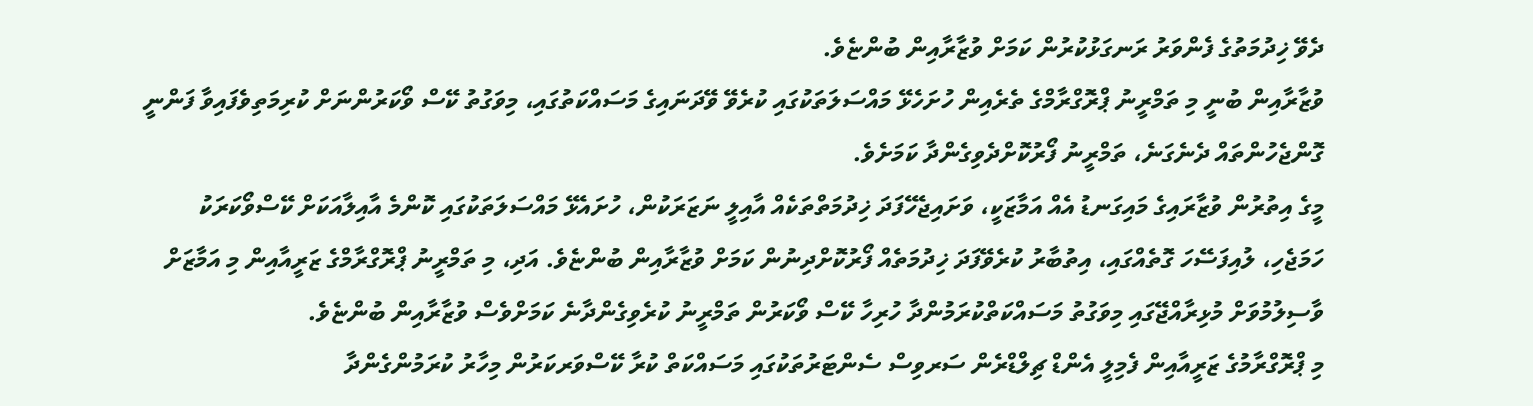ދެވޭ ޚިދުމަތުގެ ފެންވަރު ރަނގަޅުކުރުން ކަމަށް ވުޒާރާއިން ބުންޏެވެ.
ވުޒާރާއިން ބުނީ މި ތަމްރީނު ޕްރޮގްރާމްގެ ތެރެއިން ހުށަހެޅޭ މައްސަލަތަކުގައި ކުރެވޭ ވޭދަނައިގެ މަސައްކަތުގައި، މިވަގުތު ކޭސް ވޯކަރުންނަށް ކުރިމަތިވެފައިވާ ފަންނީ ގޮންޖެހުންތައް ދެނެގަނެ، ތަމްރީނު ފޯރުކޮށްދެވިގެންދާ ކަމަށެވެ.
މީގެ އިތުރުން ވުޒާރައިގެ މައިގަނޑު އެއް އަމާޒަކީ، ވަށައިޖެހޭފަދަ ޚިދުމަތްތަކެއް އާއިލީ ނަޒަރަކުން، ހުށައެޅޭ މައްސަލަތަކުގައި ކޮންމެ އާއިލާއަކަށް ކޭސްވޯކަރަކު ހަމަޖެހި، ލުއިފަސޭހަ ގޮތެއްގައި، އިތުބާރު ކުރެވޭފަދަ ޚިދުމަތެއް ފޯރުކޮށްދިނުން ކަމަށް ވުޒާރާއިން ބުންޏެވެ. އަދި، މި ތަމްރީނު ޕްރޮގްރާމްގެ ޒަރީއާއިން މި އަމާޒަށް ވާސިލުމުވަށް މުޅިރާއްޖޭގައި މިވަގުތު މަސައްކަތްކުރަމުންދާ ހުރިހާ ކޭސް ވޯކަރުން ތަމްރީނު ކުރެވިގެންދާނެ ކަމަށްވެސް ވުޒާރާއިން ބުންޏެވެ.
މި ޕްރޮގްރާމުގެ ޒަރީއާއިން ފެމިލީ އެންޑް ޗިލްޑްރެން ސަރވިސް ސެންޓަރުތަކުގައި މަސައްކަތް ކުރާ ކޭސްވަރކަރުން މިހާރު ކުރަމުންގެންދާ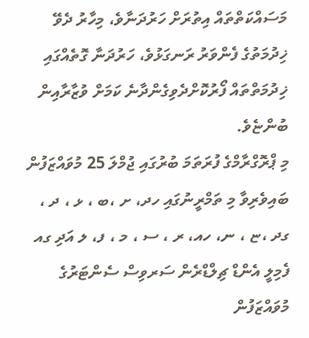މަސައްކަތްތައް އިތުރަށް ހަރުދަނާވެ، މިހާރު ދެވޭ ޚިދުމަތުގެ ފެންވަރު ރަނގަޅުވެ، ހަރުދަނާ ގޮތެއްގައި ޚިދުމަތްތައް ފޯރުކޮށްދެވިގެންދާނެ ކަމަށް ވުޒާރާއިން ބުންޏެވެ.
މި ޕްރޮގްރާމްގެ ފުރަތަމަ ބުރުގައި ޖުމްލަ 25 މުވައްޒަފުން ބައިވެރިވާ މި ތަމްރީނުގައި ހދ، ށ ،ބ ، ޅ ، ދ ، ގދ ،ޏ ، ނ، ހއ، ރ ، ސ ، މ ، ފ، ލ އަދި ގއ ފެމިލީ އެންޑް ޗިލްޑްރެން ސަރވިސް ސެންޓަރުގެ މުވައްޒަފުން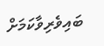ބައިވެރިވާކަމަށް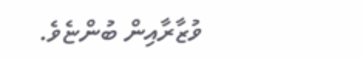ވުޒާރާއިން ބުންޏެވެ.